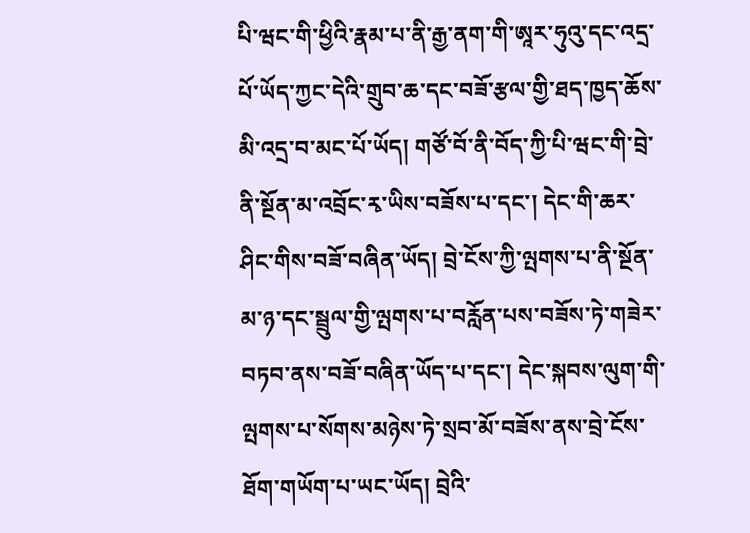པི་ཝང་གི་ཕྱིའི་རྣམ་པ་ནི་རྒྱ་ནག་གི་ཨཱར་ཧུའུ་དང་འདྲ་པོ་ཡོད་ཀྱང་དེའི་གྲུབ་ཆ་དང་བཟོ་རྩལ་གྱི་ཐད་ཁྱད་ཆོས་མི་འདྲ་བ་མང་པོ་ཡོད། གཙོ་བོ་ནི་བོད་ཀྱི་པི་ཝང་གི་བྲེ་ནི་སྔོན་མ་འབྲོང་རྭ་ཡིས་བཟོས་པ་དང་། དེང་གི་ཆར་ཤིང་གིས་བཟོ་བཞིན་ཡོད། བྲེ་ངོས་ཀྱི་ལྤགས་པ་ནི་སྔོན་མ་ཉ་དང་སྦྲུལ་གྱི་ལྤགས་པ་བརློན་པས་བཟོས་ཏེ་གཟེར་བཏབ་ནས་བཟོ་བཞིན་ཡོད་པ་དང་། དེང་སྐབས་ལུག་གི་ལྤགས་པ་སོགས་མཉེས་ཏེ་སྲབ་མོ་བཟོས་ནས་བྲེ་ངོས་ཐོག་གཡོག་པ་ཡང་ཡོད། བྲེའི་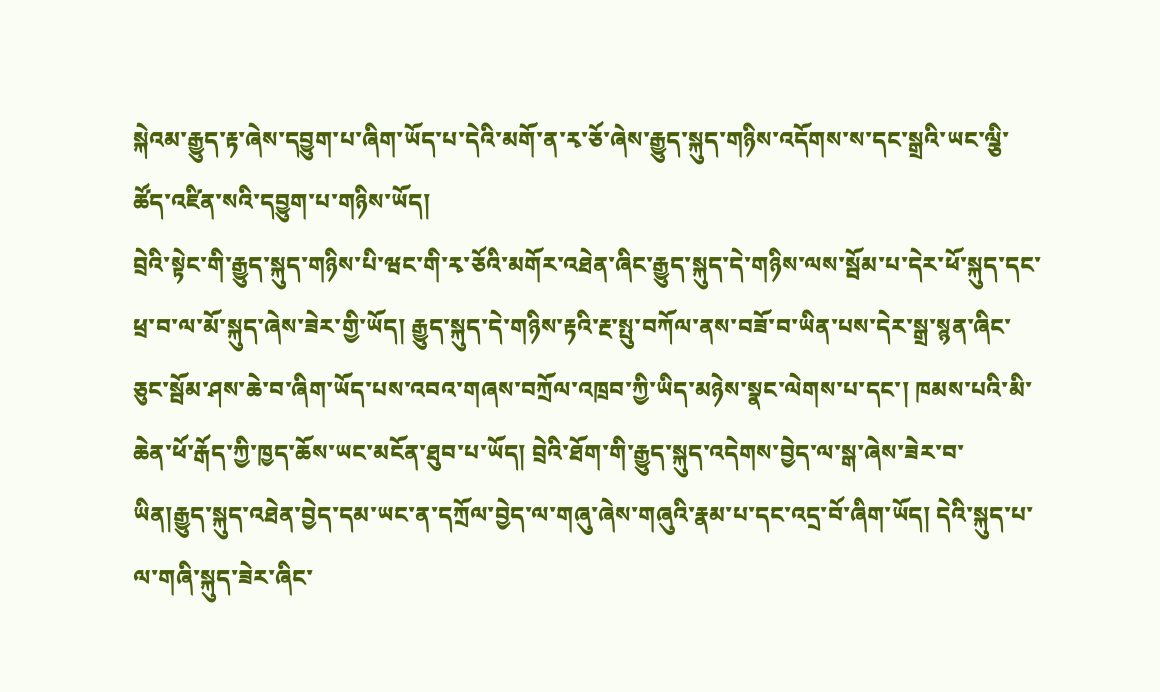སྐེའམ་རྒྱུད་རྟ་ཞེས་དབྱུག་པ་ཞིག་ཡོད་པ་དེའི་མགོ་ན་རྭ་ཅོ་ཞེས་རྒྱུད་སྐུད་གཉིས་འདོགས་ས་དང་སྒྲའི་ཡང་ལྕི་ཚོད་འཛིན་སའི་དབྱུག་པ་གཉིས་ཡོད།
བྲེའི་སྟེང་གི་རྒྱུད་སྐུད་གཉིས་པི་ཝང་གི་རྭ་ཅོའི་མགོར་འཐེན་ཞིང་རྒྱུད་སྐུད་དེ་གཉིས་ལས་སྦོམ་པ་དེར་ཕོ་སྐུད་དང་ཕྲ་བ་ལ་མོ་སྐུད་ཞེས་ཟེར་གྱི་ཡོད། རྒྱུད་སྐུད་དེ་གཉིས་རྟའི་རྔ་སྤུ་བཀོལ་ནས་བཟོ་བ་ཡིན་པས་དེར་སྒྲ་སྙན་ཞིང་ཅུང་སྦོམ་ཤས་ཆེ་བ་ཞིག་ཡོད་པས་འབའ་གཞས་བཀྲོལ་འཁྲབ་ཀྱི་ཡིད་མཉེས་སྣང་ལེགས་པ་དང་། ཁམས་པའི་མི་ཆེན་ཕོ་རྒོད་ཀྱི་ཁྱད་ཆོས་ཡང་མངོན་ཐུབ་པ་ཡོད། བྲེའི་ཐོག་གི་རྒྱུད་སྐུད་འདེགས་བྱེད་ལ་སྒ་ཞེས་ཟེར་བ་ཡིན།རྒྱུད་སྐུད་འཐེན་བྱེད་དམ་ཡང་ན་དཀྲོལ་བྱེད་ལ་གཞུ་ཞེས་གཞུའི་རྣམ་པ་དང་འདྲ་བོ་ཞིག་ཡོད། དེའི་སྐུད་པ་ལ་གཞི་སྐུད་ཟེར་ཞིང་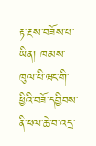རྟ་རྔས་བཟོས་པ་ཡིན། ཁམས་ཁུལ་པི་ཝང་གི་ཕྱིའི་བཟོ་དབྱིབས་ནི་ཕལ་ཆེ་བ་འདྲ་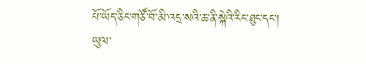པོ་ཡོད་ཅིང་གཙོ་བོ་མི་འདྲ་སའི་ཆ་ནི་སྐེའི་རིང་ཐུང་དང་། ཡུལ་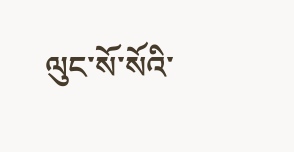ལུང་སོ་སོའི་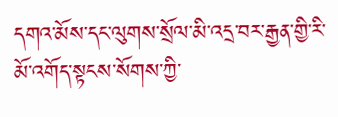དགའ་མོས་དང་ལུགས་སྲོལ་མི་འདྲ་བར་རྒྱན་གྱི་རི་མོ་འགོད་སྟངས་སོགས་ཀྱི་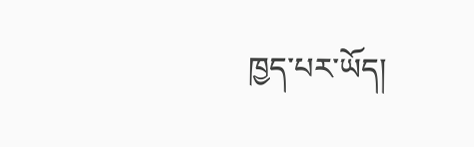ཁྱད་པར་ཡོད།